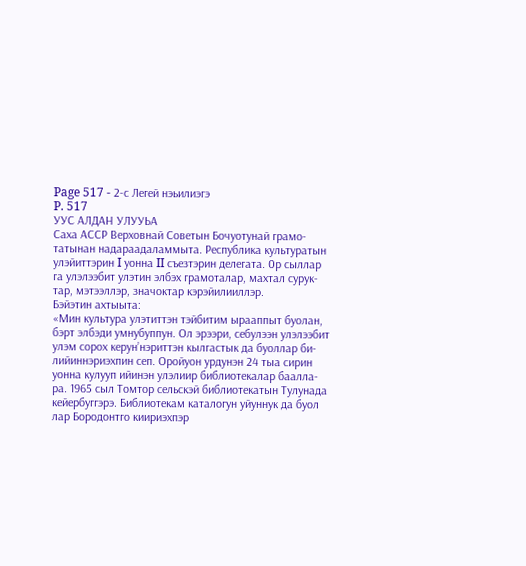Page 517 - 2-с Легей нэьилиэгэ
P. 517
УУС АЛДАН УЛУУЬА
Саха АССР Верховнай Советын Бочуотунай грамо-
татынан надараадаламмыта. Республика культуратын
улэйиттэрин I уонна II съезтэрин делегата. 0р сыллар
га улэлээбит улэтин элбэх грамоталар, махтал сурук-
тар, мэтээллэр, значоктар кэрэйилииллэр.
Бэйэтин ахтыыта:
«Мин культура улэтиттэн тэйбитим ырааппыт буолан,
бэрт элбэди умнубуппун. Ол эрээри, себулээн улэлээбит
улэм сорох керун’нэриттэн кылгастык да буоллар би-
лийиннэриэхпин сеп. Оройуон урдунэн 24 тыа сирин
уонна кулууп ийинэн улэлиир библиотекалар баалла-
ра. 1965 сыл Томтор сельскэй библиотекатын Тулунада
кейербуггэрэ. Библиотекам каталогун уйуннук да буол
лар Бородонтго киириэхпэр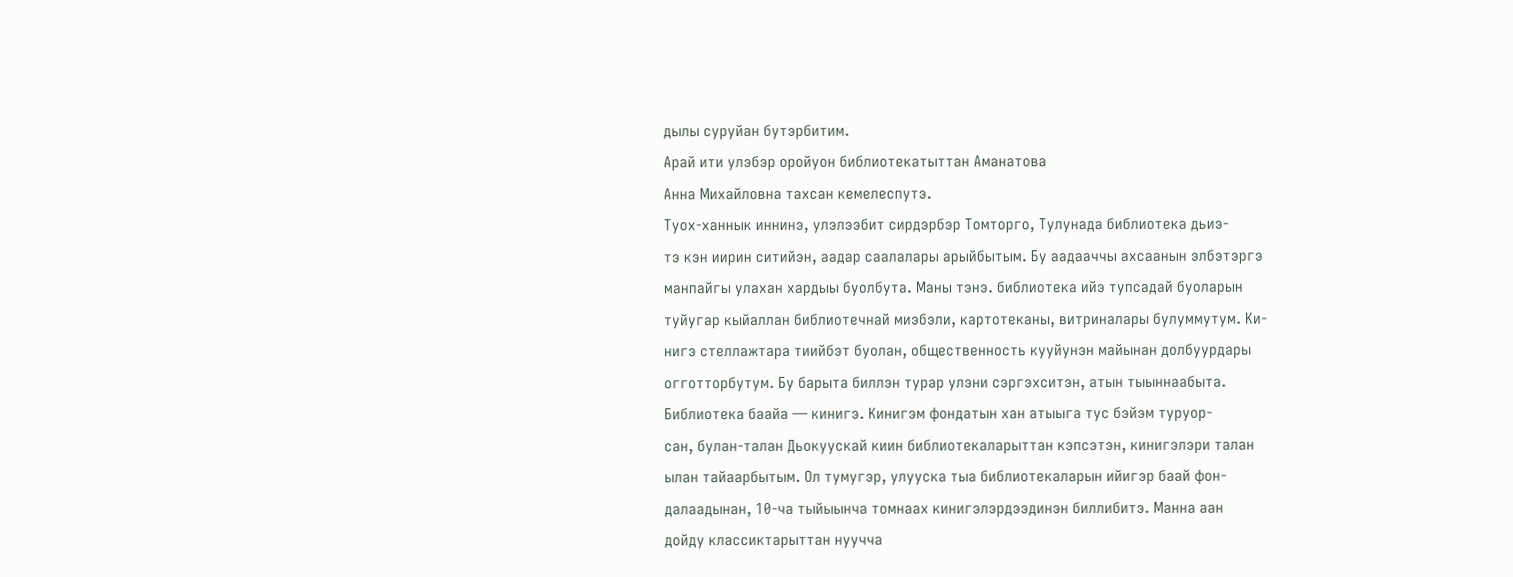дылы суруйан бутэрбитим.
Арай ити улэбэр оройуон библиотекатыттан Аманатова
Анна Михайловна тахсан кемелеспутэ.
Туох-ханнык иннинэ, улэлээбит сирдэрбэр Томторго, Тулунада библиотека дьиэ-
тэ кэн иирин ситийэн, аадар саалалары арыйбытым. Бу аадааччы ахсаанын элбэтэргэ
манпайгы улахан хардыы буолбута. Маны тэнэ. библиотека ийэ тупсадай буоларын
туйугар кыйаллан библиотечнай миэбэли, картотеканы, витриналары булуммутум. Ки-
нигэ стеллажтара тиийбэт буолан, общественность кууйунэн майынан долбуурдары
огготторбутум. Бу барыта биллэн турар улэни сэргэхситэн, атын тыыннаабыта.
Библиотека баайа — кинигэ. Кинигэм фондатын хан атыыга тус бэйэм туруор-
сан, булан-талан Дьокуускай киин библиотекаларыттан кэпсэтэн, кинигэлэри талан
ылан тайаарбытым. Ол тумугэр, улууска тыа библиотекаларын ийигэр баай фон-
далаадынан, 10-ча тыйыынча томнаах кинигэлэрдээдинэн биллибитэ. Манна аан
дойду классиктарыттан нуучча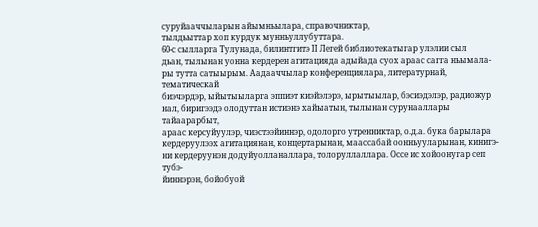суруйааччыларын айымньылара, справочниктар,
тылдьыттар хоп курдук мунньуллубуттара.
60-с сылларга Тулунада, билинтгитэ II Легей библиотекатыгар улэлии сыл
дьан, тылынан уонна кердерен агитацияда адыйада суох араас сагга ньымала-
ры тутта сатыырым. Аадааччылар конференциялара, литературнай, тематическай
биэчэрдэр, ыйытыыларга эппиэт киэйэлэрэ, ырытыылар, бэсиэдэлэр, радиожур
нал, биригээдэ олодуттан истиэнэ хайыатын, тылынан сурунааллары тайаарарбыт,
араас керсуйуулэр, чиэстээйиннэр, одолорго утренниктар, о.д.а. бука барылара
кердеруулээх агитациянан, концертарынан, маассабай оонньууларынан, кинигэ-
ни кердеруунэн додуйуолланаллара, толоруллаллара. Оссе ис хойоонугар сеп тубэ-
йиннэрэн, бойобуой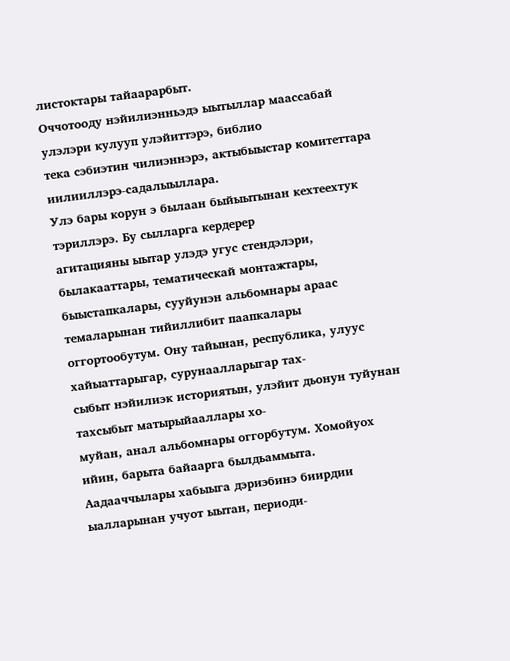листоктары тайаарарбыт.
Оччотооду нэйилиэнньэдэ ыытыллар маассабай улэлэри кулууп улэйиттэрэ, библио
тека сэбиэтин чилиэннэрэ, актыбыыстар комитеттара иилииллэрэ-садалыыллара.
Улэ бары корун э былаан быйыытынан кехтеехтук тэриллэрэ. Бу сылларга кердерер
агитацияны ыытар улэдэ угус стендэлэри, былакааттары, тематическай монтажтары,
быыстапкалары, сууйунэн альбомнары араас темаларынан тийиллибит паапкалары
оггортообутум. Ону тайынан, республика, улуус хайыаттарыгар, сурунаалларыгар тах-
сыбыт нэйилиэк историятын, улэйит дьонун туйунан тахсыбыт матырыйааллары хо-
муйан, анал альбомнары оггорбутум. Хомойуох ийин, барыта байаарга былдьаммыта.
Аадааччылары хабыыга дэриэбинэ биирдии ыалларынан учуот ыытан, периоди-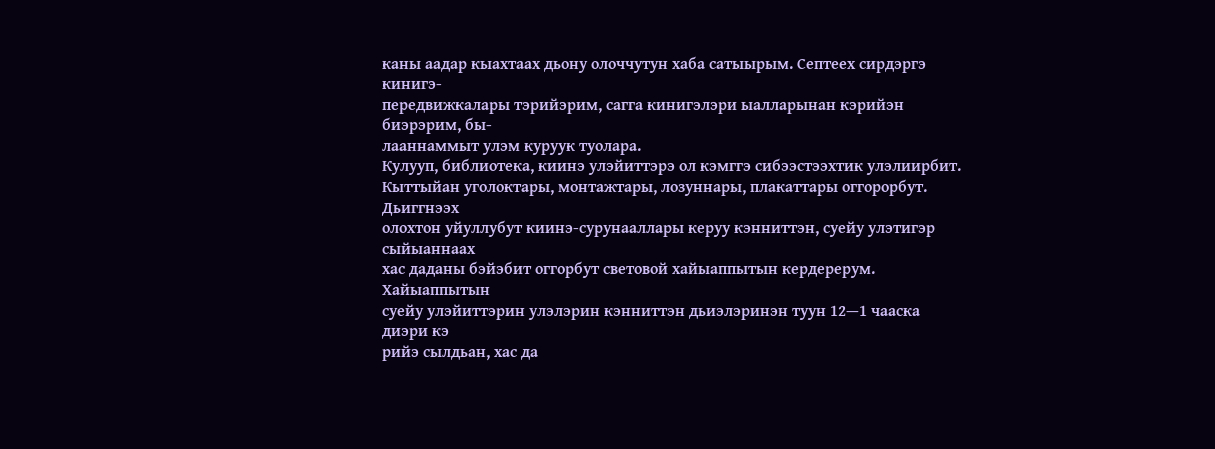каны аадар кыахтаах дьону олоччутун хаба сатыырым. Септеех сирдэргэ кинигэ-
передвижкалары тэрийэрим, сагга кинигэлэри ыалларынан кэрийэн биэрэрим, бы-
лааннаммыт улэм куруук туолара.
Кулууп, библиотека, киинэ улэйиттэрэ ол кэмггэ сибээстээхтик улэлиирбит.
Кыттыйан уголоктары, монтажтары, лозуннары, плакаттары оггорорбут. Дьиггнээх
олохтон уйуллубут киинэ-сурунааллары керуу кэнниттэн, суейу улэтигэр сыйыаннаах
хас даданы бэйэбит оггорбут световой хайыаппытын кердерерум. Хайыаппытын
суейу улэйиттэрин улэлэрин кэнниттэн дьиэлэринэн туун 12—1 чааска диэри кэ
рийэ сылдьан, хас да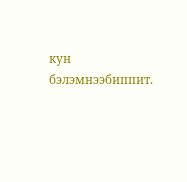кун бэлэмнээбиппит.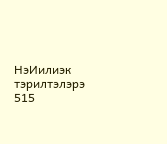НэИилиэк тэрилтэлэрэ 515